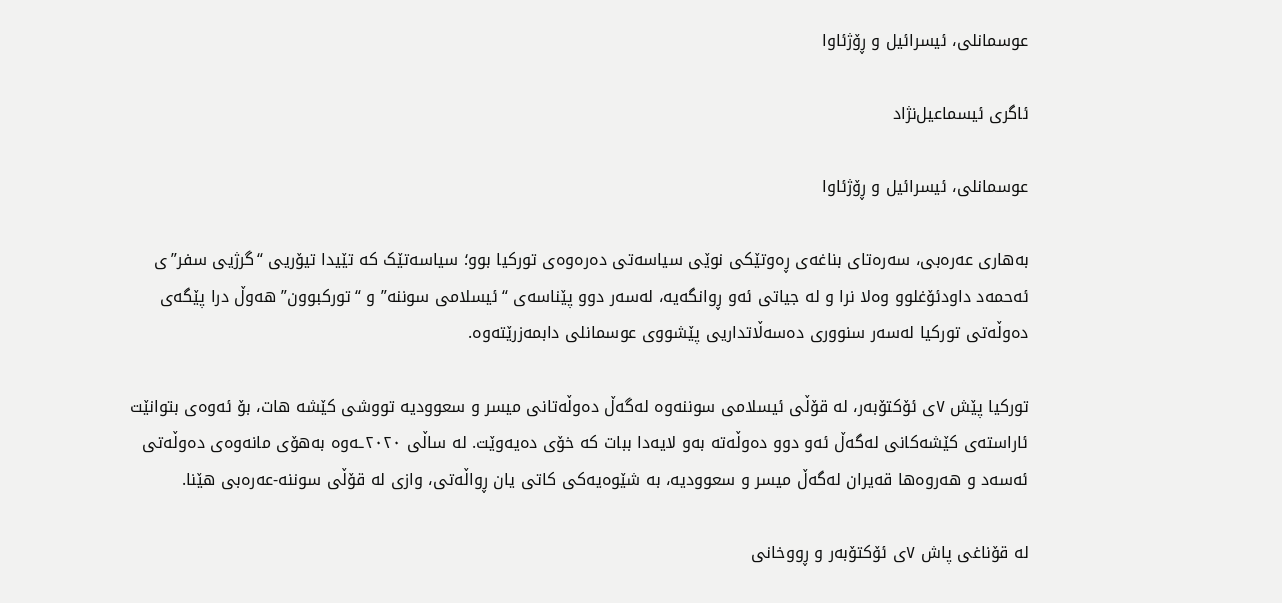عوسمانلی، ئیسرائیل و ڕۆژئاوا

ئاگری ئیسماعیل‌نژاد

عوسمانلی، ئیسرائیل و ڕۆژئاوا

بەهاری عەرەبی، سەرەتای بناغەی ڕەوتێکی نوێی سیاسەتی دەرەوەی تورکیا بوو؛ سیاسەتێک کە تێیدا تیۆریی “گرژیی سفر”ی ئەحمەد داودئۆغلوو وەلا نرا و لە جیاتی ئەو ڕوانگەیە، لەسەر دوو پێناسەی “ئیسلامی سوننە” و “تورکبوون” هەوڵ درا پێگەی دەوڵەتی تورکیا لەسەر سنووری دەسەڵاتداریی پێشووی عوسمانلی دابمەزرێتەوە.

تورکیا پێش ٧ی ئۆکتۆبەر، لە قۆڵی ئیسلامی سوننەوە لەگەڵ دەوڵەتانی میسر و سعوودیە تووشی کێشە هات، بۆ ئەوەی بتوانێت ئاراستەی کێشەکانی لەگەڵ ئەو دوو دەوڵەتە بەو لایەدا ببات کە خۆی دەیەوێت. لە ساڵی ٢٠٢٠ـەوە بەهۆی مانەوەی دەوڵەتی ئەسەد و هەروەها قەیران لەگەڵ میسر و سعوودیە، بە شێوەیەکی کاتی یان ڕواڵەتی، وازی لە قۆڵی سوننە-عەرەبی هێنا.

لە قۆناغی پاش ٧ی ئۆکتۆبەر و ڕووخانی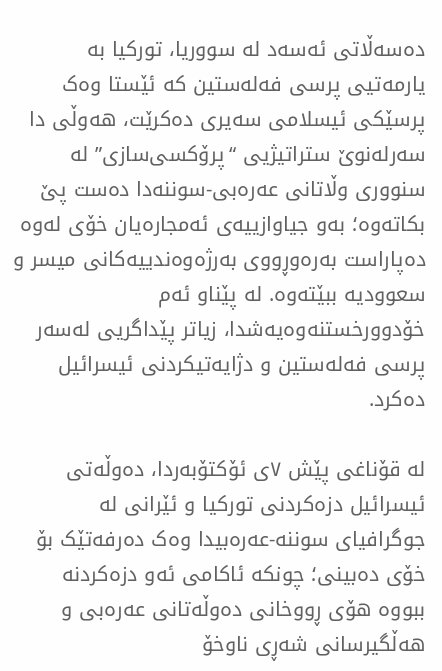دەسەڵاتی ئەسەد لە سووریا، تورکیا بە یارمەتیی پرسی فەلەستین کە ئێستا وەک پرسێکی ئیسلامی سەیری دەکرێت، هەوڵی دا سەرلەنوێ ستراتیژیی “پرۆکسی‌سازی” لە سنووری وڵاتانی عەرەبی-سوننەدا دەست پێ بکاتەوە؛ بەو جیاوازییەی ئەمجارەیان خۆی لەوە دەپاراست بەرەوڕووی بەرژەوەندییەکانی میسر و سعوودیە ببێتەوە. لە پێناو ئەم خۆدوورخستنەوەیەشدا، زیاتر پێداگریی لەسەر پرسی فەلەستین و دژایەتیکردنی ئیسرائیل دەکرد.

لە قۆناغی پێش ٧ی ئۆکتۆبەردا، دەوڵەتی ئیسرائیل دزەکردنی تورکیا و ئێرانی لە جوگرافیای سوننە-عەرەبیدا وەک دەرفەتێک بۆ خۆی دەبینی؛ چونکە ئاکامی ئەو دزەکردنە ببووە هۆی ڕووخانی دەوڵەتانی عەرەبی و هەڵگیرسانی شەڕی ناوخۆ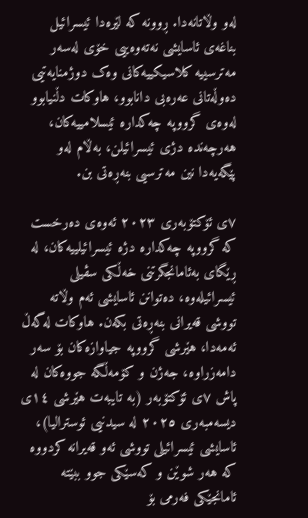لەو وڵاتانەدا. ڕوونە کە لێرەدا ئیسرائیل بناغەی ئاسایشی نەتەوەییی خۆی لەسەر مەترسییە کلاسیکییەکانی وەک دوژمنایەتیی دەوڵەتانی عەرەبی دانابوو، هاوکات دڵنیابوو لەوەی گرووپە چەکدارە ئیسلامییەکان، هەرچەندە دژی ئیسرائیلن، بەڵام لەو پێگەیەدا نین مەترسیی بنەڕەتی بن.

٧ی ئۆکتۆبەری ٢٠٢٣ ئەوەی دەرخست کە گرووپە چەکدارە دژە ئیسرائیلییەکان، لە ڕێگای بەئامانجگرتنی خەڵکی سڤیلی ئیسرائیلەوە، دەتوانن ئاسایشی ئەم وڵاتە تووشی قەیرانی بنەڕەتی بکەن. هاوکات لەگەڵ ئەمەدا، هێرشی گرووپە جیاوازەکان بۆ سەر دامەزراوە، جەژن و کۆمەڵگە جووەکان لە پاش ٧ی ئۆکتۆبەر (بە تایبەت هێرشی ١٤ی دیسەمبەری ٢٠٢٥ لە سیدنیی ئوسترالیا)، ئاسایشی ئیسرائیلی تووشی ئەو قەیرانە کردووە کە هەر شوێن و کەسێکی جوو ببێتە ئامانجێکی فەرمی بۆ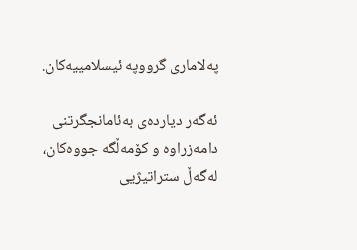پەلاماری گرووپە ئیسلامییەکان.

ئەگەر دیاردەی بەئامانجگرتنی دامەزراوە و کۆمەڵگە جووەکان، لەگەڵ ستراتیژیی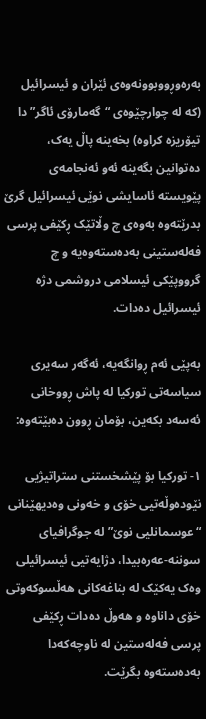بەرەوڕووبوونەوەی ئێران و ئیسرائیل (کە لە چوارچێوەی “گەمارۆی ئاگر”دا تیۆریزە کراوە) بخەینە پاڵ یەک، دەتوانین بگەینە ئەو ئەنجامەی پێویستە ئاسایشی نوێی ئیسرائیل گرێ بدرێتەوە بەوەی چ وڵاتێک ڕکێفی پرسی فەلەستینی بەدەستەوەیە و چ گرووپێکی ئیسلامی دروشمی دژە ئیسرائیل دەدات.

بەپێی ئەم ڕوانگەیە، ئەگەر سەیری سیاسەتی تورکیا لە پاش ڕووخانی ئەسەد بکەین، بۆمان ڕوون دەبێتەوە:

١- تورکیا بۆ پێشخستنی ستراتیژیی نێودەوڵەتیی خۆی و خەونی وەدیهێنانی “عوسمانلیی نوێ” لە جوگرافیای سوننە-عەرەبیدا، دژایەتیی ئیسرائیلی وەک یەکێک لە بناغەکانی هەڵسوکەوتی خۆی داناوە و هەوڵ دەدات ڕکێفی پرسی فەلەستین لە ناوچەکەدا بەدەستەوە بگرێت.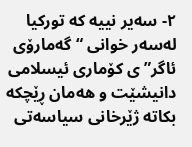٢- سەیر نییە کە تورکیا لەسەر خوانی “گەمارۆی ئاگر”ی کۆماری ئیسلامی دانیشێت و هەمان ڕێچکە بکاتە ژێرخانی سیاسەتی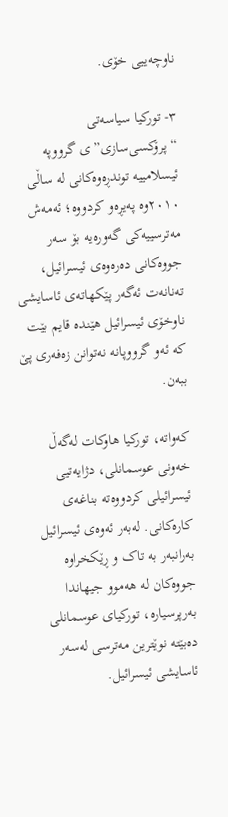ناوچەییی خۆی.

٣- تورکیا سیاسەتی “پرۆکسی‌سازی”ی گرووپە ئیسلامییە توندڕەوەکانی لە ساڵی ٢٠١٠وە پەیڕەو کردووە؛ ئەمەش مەترسییەکی گەورەیە بۆ سەر جووەکانی دەرەوەی ئیسرائیل، تەنانەت ئەگەر پێکهاتەی ئاسایشی ناوخۆی ئیسرائیل هێندە قایم بێت کە ئەو گرووپانە نەتوانن زەفەری پێ ببەن.

کەواتە، تورکیا هاوکات لەگەڵ خەونی عوسمانلی، دژایەتیی ئیسرائیلی کردووەتە بناغەی کارەکانی. لەبەر ئەوەی ئیسرائیل بەرانبەر بە تاک و ڕێکخراوە جووەکان لە هەموو جیهاندا بەرپرسیارە، تورکیای عوسمانلی دەبێتە نوێترین مەترسی لەسەر ئاسایشی ئیسرائیل.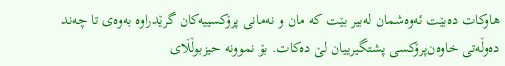هاوکات دەبێت ئەوەشمان لەبیر بێت کە مان و نەمانی پرۆکسییەکان گرێدراوە بەوەی تا چەند دەوڵەتی خاوەن‌پرۆکسی پشتگیرییان لێ دەکات. بۆ نموونە حیزبوڵڵای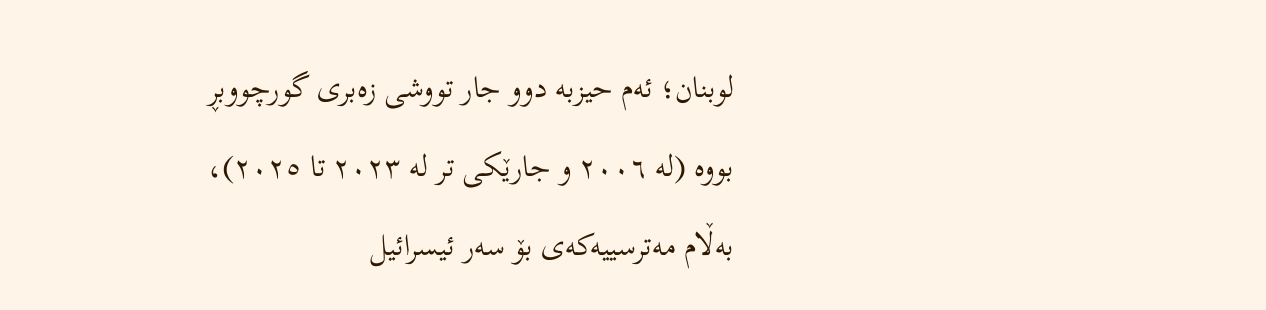لوبنان؛ ئەم حیزبە دوو جار تووشی زەبری گورچووبڕ بووە (لە ٢٠٠٦ و جارێکی تر لە ٢٠٢٣ تا ٢٠٢٥)، بەڵام مەترسییەکەی بۆ سەر ئیسرائیل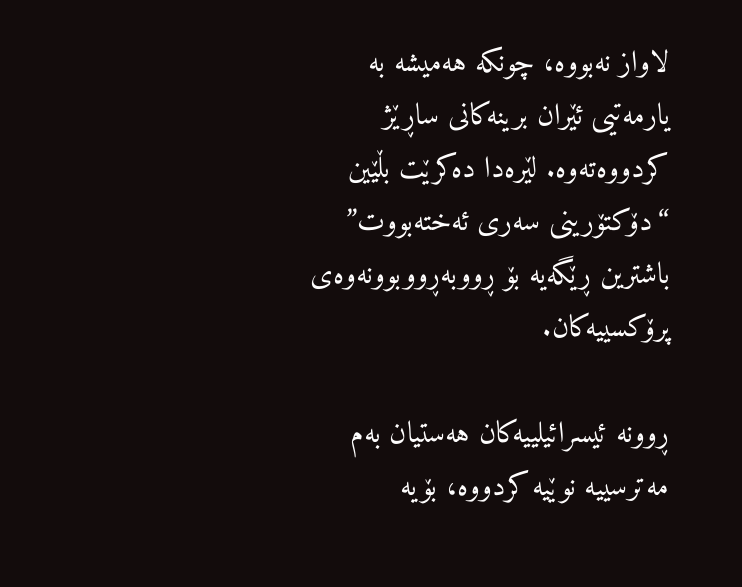لاواز نەبووە، چونکە هەمیشە بە یارمەتیی ئێران برینەکانی ساڕێژ کردووەتەوە. لێرەدا دەکرێت بڵێین “دۆکتۆرینی سەری ئەختەبووت” باشترین ڕێگەیە بۆ ڕووبەڕووبوونەوەی پرۆکسییەکان.

ڕوونە ئیسرائیلییەکان هەستیان بەم مەترسییە نوێیە کردووە، بۆیە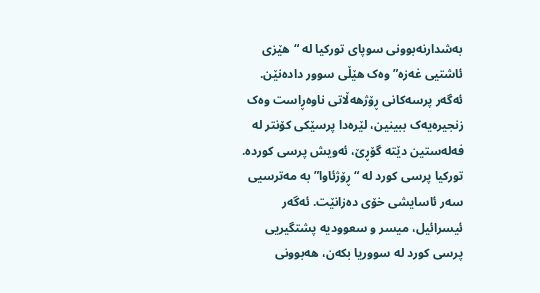بەشدارنەبوونی سوپای تورکیا لە “هێزی ئاشتیی غەزە” وەک هێڵی سوور دادەنێن. ئەگەر پرسەکانی ڕۆژهەڵاتی ناوەڕاست وەک زنجیرەیەک ببینین، لێرەدا پرسێکی کۆنتر لە فەلەستین دێتە گۆڕێ، ئەویش پرسی کوردە. تورکیا پرسی کورد لە “ڕۆژئاوا” بە مەترسیی سەر ئاسایشی خۆی دەزانێت. ئەگەر ئیسرائیل، میسر و سعوودیە پشتگیریی پرسی کورد لە سووریا بکەن، هەبوونی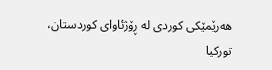هەرێمێکی کوردی لە ڕۆژئاوای کوردستان، تورکیا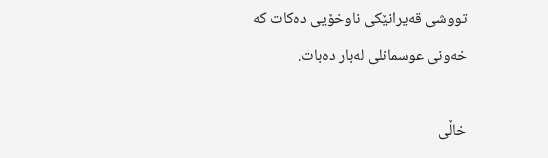تووشی قەیرانێکی ناوخۆیی دەکات کە خەونی عوسمانلی لەبار دەبات.

خاڵی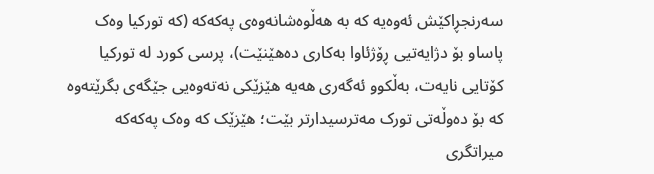سەرنجڕاکێش ئەوەیە کە بە هەڵوەشانەوەی پەکەکە (کە تورکیا وەک پاساو بۆ دژایەتیی ڕۆژئاوا بەکاری دەهێنێت)، پرسی کورد لە تورکیا کۆتایی نایەت، بەڵکوو ئەگەری هەیە هێزێکی نەتەوەیی جێگەی بگرێتەوە کە بۆ دەوڵەتی تورک مەترسیدارتر بێت؛ هێزێک کە وەک پەکەکە میراتگری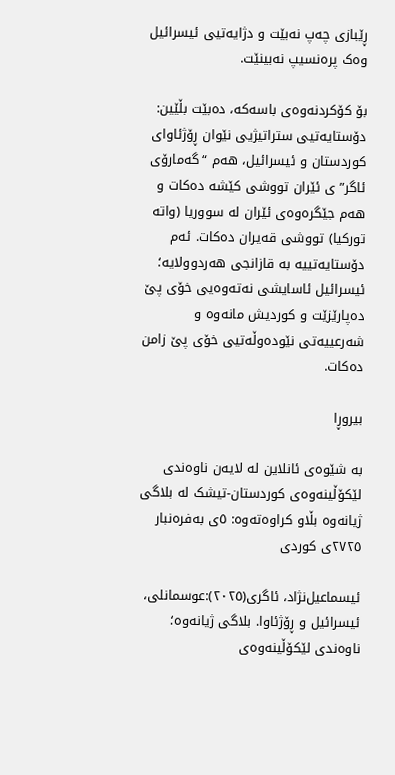ڕێبازی چەپ نەبێت و دژایەتیی ئیسرائیل وەک پرەنسیپ نەبینێت.

بۆ کۆکردنەوەی باسەکە، دەبێت بڵێین: دۆستایەتیی ستراتیژیی نێوان ڕۆژئاوای کوردستان و ئیسرائیل، هەم “گەمارۆی ئاگر”ی ئێران تووشی کێشە دەکات و هەم جێگرەوەی ئێران لە سووریا (واتە تورکیا) تووشی قەیران دەکات. ئەم دۆستایەتییە بە قازانجی هەردوولایە؛ ئیسرائیل ئاسایشی نەتەوەیی خۆی پێ دەپارێزێت و کوردیش مانەوە و شەرعییەتی نێودەوڵەتیی خۆی پێ زامن دەکات.

بیروڕا

بە شێوەی ئانلاین لە لایەن ناوەندی لێکۆڵینەوەی کوردستان-تیشک لە بلاگی ژیانەوە بڵاو کراوەتەوە: ٥ی بەفرەنبار ٢٧٢٥ی کوردی

ئیسماعیل‌نژاد، ئاگری(٢٠٢٥):عوسمانلی، ئیسرائیل و ڕۆژئاوا. بلاگی ژیانەوە؛ ناوەندی لێکۆڵینەوەی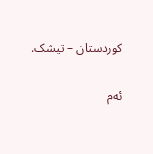کوردستان – تیشک.

ئەم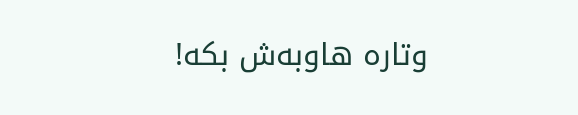وتارە هاوبەش بکە!